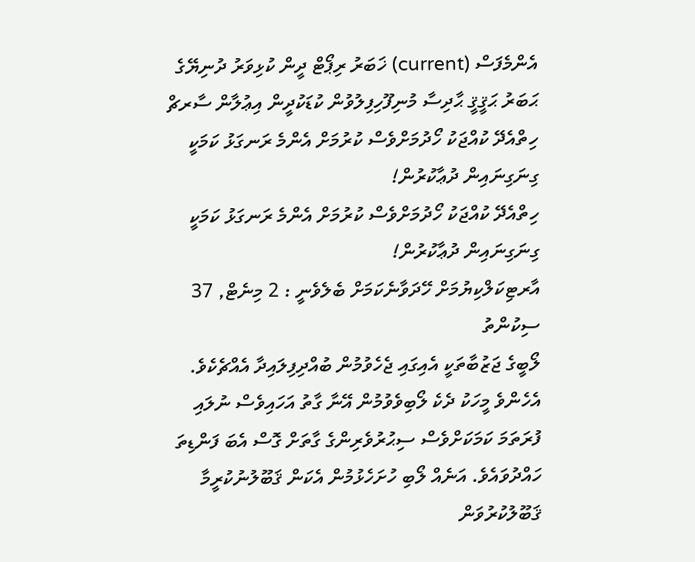އެންމެފަސް (current) ޚަބަރު ރިޕޯޓް ދީން ކުޅިވަރު ދުނިޔޭގެ ޙަބަރު ޙަޤީޤީ ޙާދިސާ މުނިފޫހިފިލުވުން ކުޑަކުދީން އިޢުލާން ސާރޗް
ހިތްއެދޭ ކުއްޖަކު ހޯދުމަށްވެސް ކުރުމަށް އެންމެ ރަނގަޅު ކަމަކީ ގިނަގިނައިން ދުޢާކުރުން!
ހިތްއެދޭ ކުއްޖަކު ހޯދުމަށްވެސް ކުރުމަށް އެންމެ ރަނގަޅު ކަމަކީ ގިނަގިނައިން ދުޢާކުރުން!
އާރޓިކަލްކިޔުމަށް ހޭދަވާނެކަމަށް ބެލެވެނީ : 2 މިނެޓް, 37 ސިކުންތު
ލޯބީގެ ޖަޒުބާތަކީ އެއިގައި ޖެހެވުމުން ބުއްދިފިލައިދާ އެއްޗެކެވެ. އެހެންވެ މީހަކު ދެކެ ލޯބިވެވުމުން އޭނާ ގާތު އަހައިވެސް ނުލައި ފުރަތަމަ ކަމަކަށްވެސް ސިޙުރުވެރިންގެ ގާތަށް ގޮސް އެބަ ފަންޑިތަ ހައްދުވައެވެ. އަނެއް ލޯބި ހުށަހެޅުމުން އެކަން ޤަބޫލުނުކުރީމާ ޤަބޫލުކުރުވަން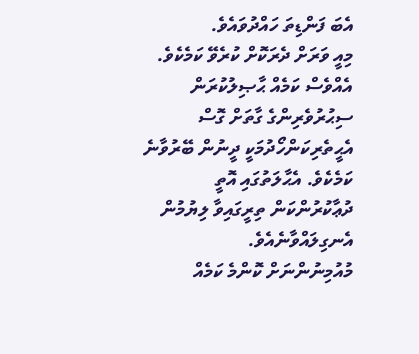އެބަ ފަންޑިތަ ހައްދުވައެވެ.
މިއީ ވަރަށް ދެރަކޮށް ކުރެވޭ ކަމެކެވެ. އެއްވެސް ކަމެއް ޙާޞިލުކުރަން ސިޙުރުވެރިންގެ ގާތަށް ގޮސް އެޙީތެރިކަންހޯދުމަކީ ދީނުން ބޭރުވާނެ ކަމެކެވެ. އެޙާލަތުގައި އޮތީ ދުޢާކުރުންކަން ތިރީގައިވާ ލިޔުމުން އެނގިލައްވާނެއެވެ.
މުއުމިނުންނަށް ކޮންމެ ކަމެއް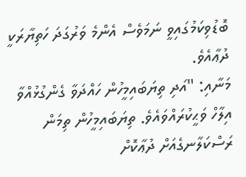ބޮޑުވިކަމުގައިވީ ނަމަވެސް އެންމެ ވަރުގަދަ ހަތިޔާރަކީ ދުޢާއެވެ.
މަނާއި: "އަދި ތިޔަބައިމީހުން ހައްދަވާ ގެންގުޅުއްވާ އިލާހް ވަޙީކުރައްވައެވެ. ތިޔަބައިމީހުން ތިމަން ރަސްކަލާނގެއަށް ދުޢާކޮށް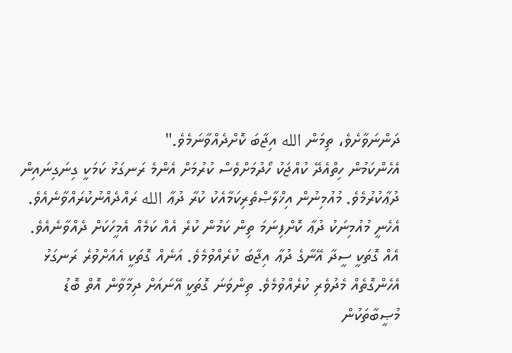ދަންނަވާށެވެ، ތިމަން الله އިޖާބަ ކޮށްދެއްވާނަމެވެ."
އެހެންކަމުން ހިތްއެދޭ ކުއްޖަކު ހޯދުމަށްވެސް ކުރުމަށް އެންމެ ރަނގަޅު ކަމަކީ ގިނަގިނައިން ދުޢާކުރުމެވެ. މުއުމިނުން އިޚްލާޞްތެރިކަމާއެކު ކުރާ ދުޢާ الله ރައްދެއްނުކުރައްވާނެއެވެ. އެހެނީ މުއުމިނަކު ދުޢާ ކޮށްފިނަމަ ތިން ކަމުން ކުރެ އެއް ކަމެއް އެމީހަކަށް ދެއްވާނެއެވެ.
އެއް ގޮތަކީ ސީދާ އޭނާގެ ދުޢާ އިޖާބަ ކުރެއްވުމެވެ. އަނެއް ގޮތަކީ އެއަށްވުރެ ރަނގަޅު އެހެންގޮތެއް މެދުވެރި ކުރެއްވުމެވެ. ތިންވަނަ ގޮތަކީ އޭނައަށް ދިމާވާން އޮތް ބޮޑު މުޞީބާތަކުން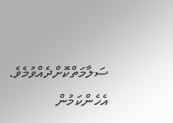ސަލާމަތްކޮށްދެއްވުމެވެ.
އެހެންކަމުން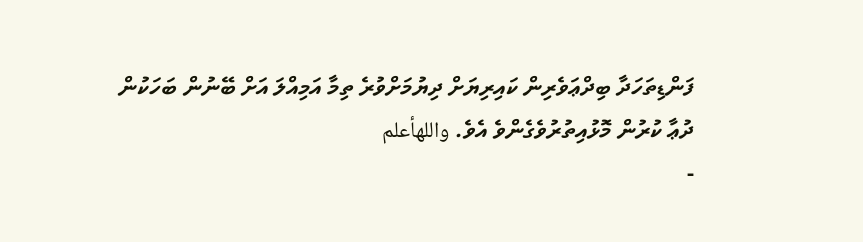ފަންޑިތަހަދާ ބިދްޢަވެރިން ކައިރިޔަށް ދިޔުމަށްވުރެ ތިމާ އަމިއްލަ އަށް ބޭނުން ބަހަކުން ދުޢާ ކުރުން މޮޅުއިތުރުވެގެންވެ އެވެ. واللهأعلم
-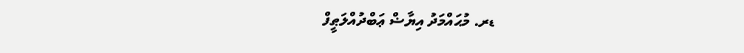ޑރ. މުޙައްމަދު އިޔާޟް ޢަބްދުއްލަޠީފް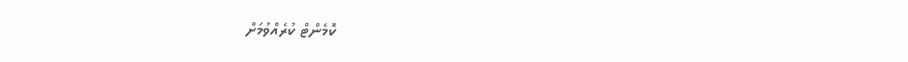ކޮމެންޓް ކުރެއްވުމަށް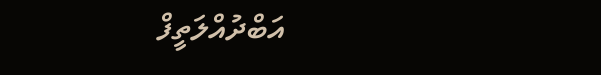އަބްދުއްލަތީފް